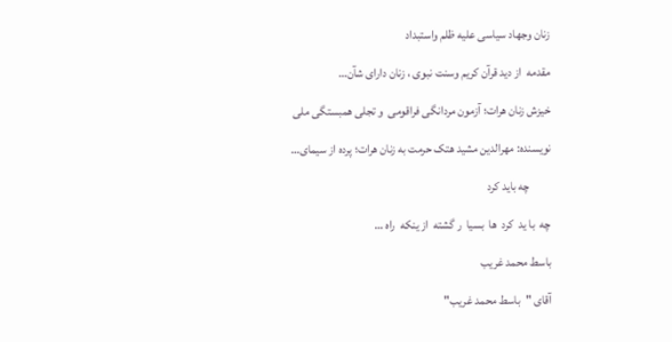زنان وجهاد سیاسی علیه ظلم واستبداد

مقدمه  از دید قرآن کریم وسنت نبوی ، زنان دارای شآن…

خیزش زنان هرات؛ آزمون مردانگی فراقومی  و تجلی همبستگی ملی

نویسنده: مهرالدین مشید هتک حرمت به زنان هرات؛ پرده از سیمای…

         چه باید کرد

چه  با ید  کرد  ها  بسیا  ر گشته  از ینکه  راه …

باسط محمد غریب

آقای "باسط محمد غریب"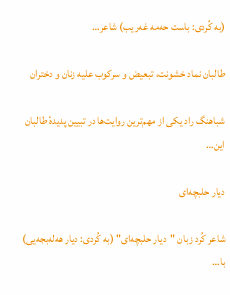(به کُردی: باست حەمە غەریب) شاعر…

طالبان نماد خشونت، تبعیض و سرکوب علیه زنان و دختران

شباهنگ راد یکی از مهم‌ترین روایت‌ها در تبیین پدیدهٔ طالبان این…

دیار حلبچه‌ای

شاعر کُرد زبان "دیار حلبچه‌ای" (به کُردی: دیار هه‌له‌بجه‌یی) با…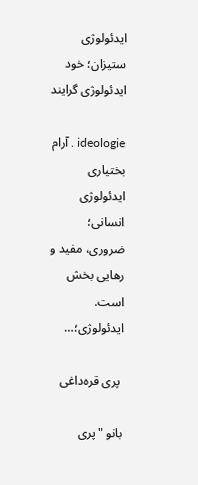ایدئولوژی ستیزان؛ خود ایدئولوژی گرایند

ideologie . آرام بختیاری ایدئولوژی انسانی؛ ضروری، مفید و رهایی بخش است.  ایدئولوژی؛…

 پری قره‌داغی

بانو "پری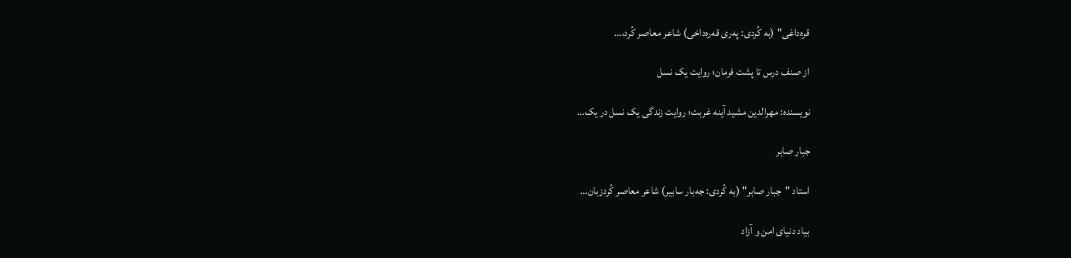قره‌داغی" (به کُردی: پەری قەرەداخی) شاعر معاصر کُرد،…

از صنف درس تا پشت فرمان؛ روایت یک نسل

نویسنده: مهرالدین مشید آینه غربت؛ روایت زندگی یک نسل در یک…

جبار صابر

استاد "جبار صابر" (به کُردی: جەبار سابیر) شاعر معاصر کُردزبان…

بیاد دنیای امن و آزاد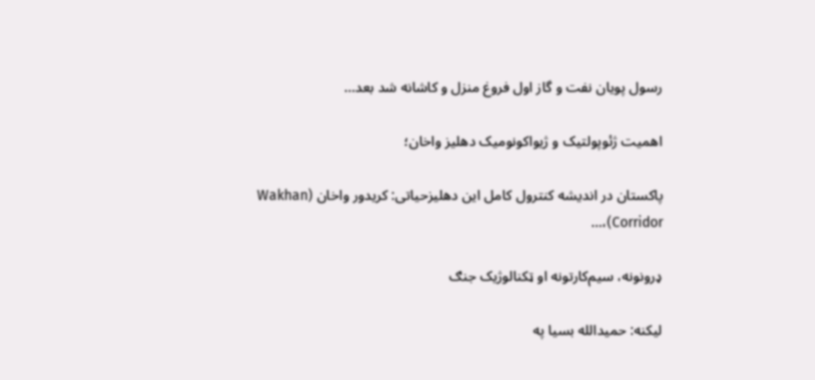رسول پویان نفت و گاز اول فروغ منزل و کاشانه شد بعد…

اهمیت ژئوپولتیک و ژیواکونومیک دهلیز واخان؛

پاکستان در اندیشه کنترول کامل این دهلیزحیاتی: کریدور واخان (Wakhan Corridor)،…

ډرونونه، سیم‌کارتونه او ټکنالوژیک جنګ

ليکنه: حميدالله بسيا په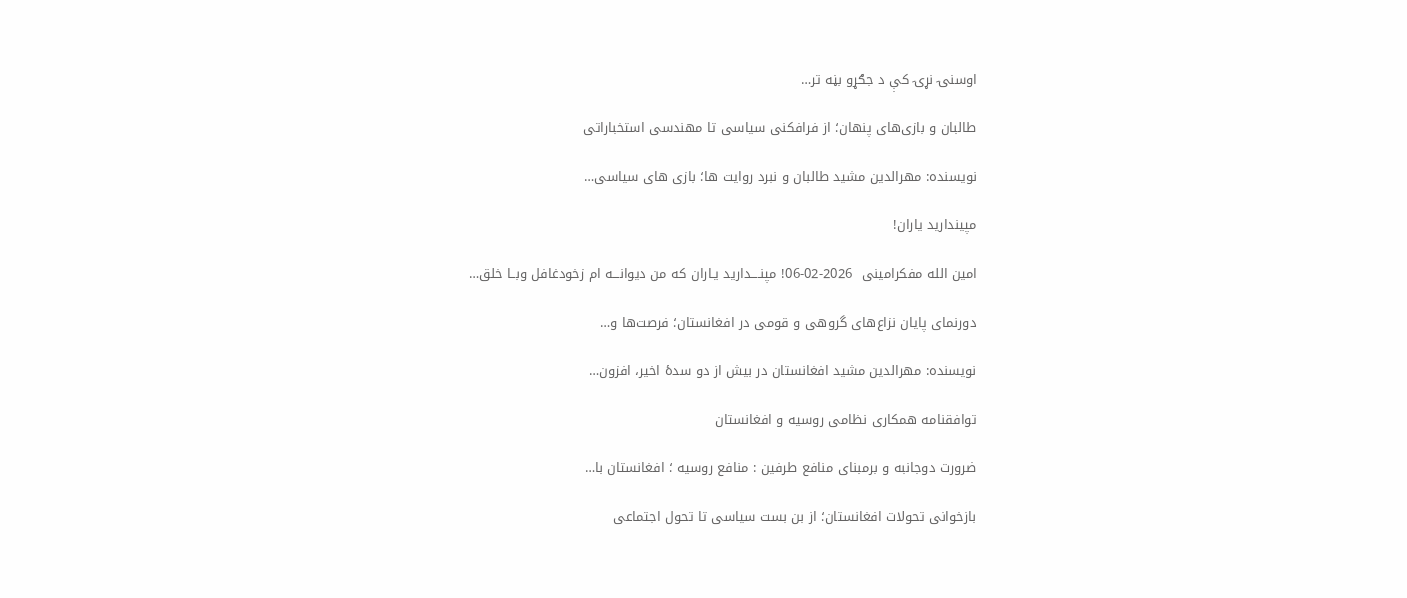اوسنۍ نړۍ کې د جګړو بڼه تر…

طالبان و بازی‌های پنهان؛ از فرافکنی سیاسی تا مهندسی استخباراتی

نویسنده: مهرالدین مشید طالبان و نبرد روایت ها؛ بازی های سیاسی…

مپیندارید یاران!

امین الله مفکرامینی  2026-02-06! مپنــــدارید یـاران که من دیوانـــه ام زخودغافل وبــا خلق…

دورنمای پایان نزاع‌های گروهی و قومی در افغانستان؛ فرصت‌ها و…

نویسنده: مهرالدین مشید افغانستان در بیش از دو سدهٔ اخیر، افزون…

توافقنامه همکاری نظامی روسیه و افغانستان

ضرورت دوجانبه و برمبنای منافع طرفین : منافع روسیه ؛ افغانستان با…

بازخوانی تحولات افغانستان؛ از بن بست سیاسی تا تحول اجتماعی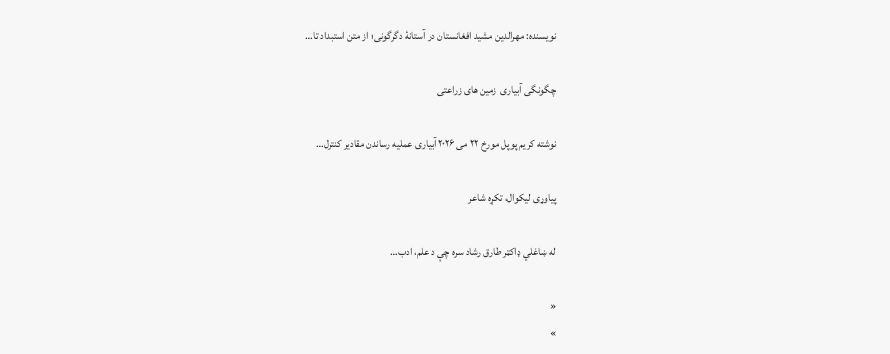نویسنده: مهرالدین مشید افغانستان در آستانهٔ دگرگونی؛ از متن استبداد تا…

چگونگی آبیاری  زمین های زراعتی

نوشته کریم پوپل مورخ ۲۲ می ۲۰۲۶ آبیاری عملیه رساندن مقادیر کنترل…

پیاوړی لیکوال، تکړه شاعر

له ښاغلي ډاکټر طارق رشاد سره چې د علم، ادب…

«
»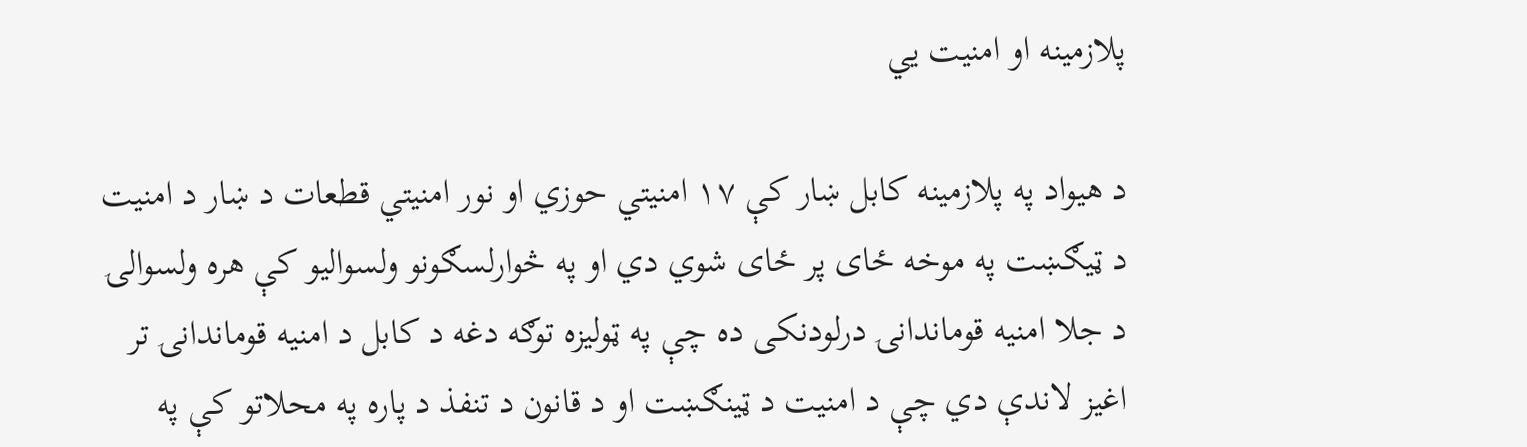پلازمينه او امنيت يي

د هيواد په پلازمينه کابل ښار کې ۱۷ امنیتي حوزي او نور امنیتي قطعات د ښار د امنیت د ټیګښت په موخه ځای پر ځای شوي دي او په څوارلسګونو ولسوالیو کې هره ولسوالۍ د جلا امنیه قوماندانۍ درلودنکی ده چې په ټولیزه توګه دغه د کابل د امنیه قوماندانۍ تر اغیز لاندې دي چې د امنیت د ټینګښت او د قانون د تنفذ د پاره په محلاتو کې په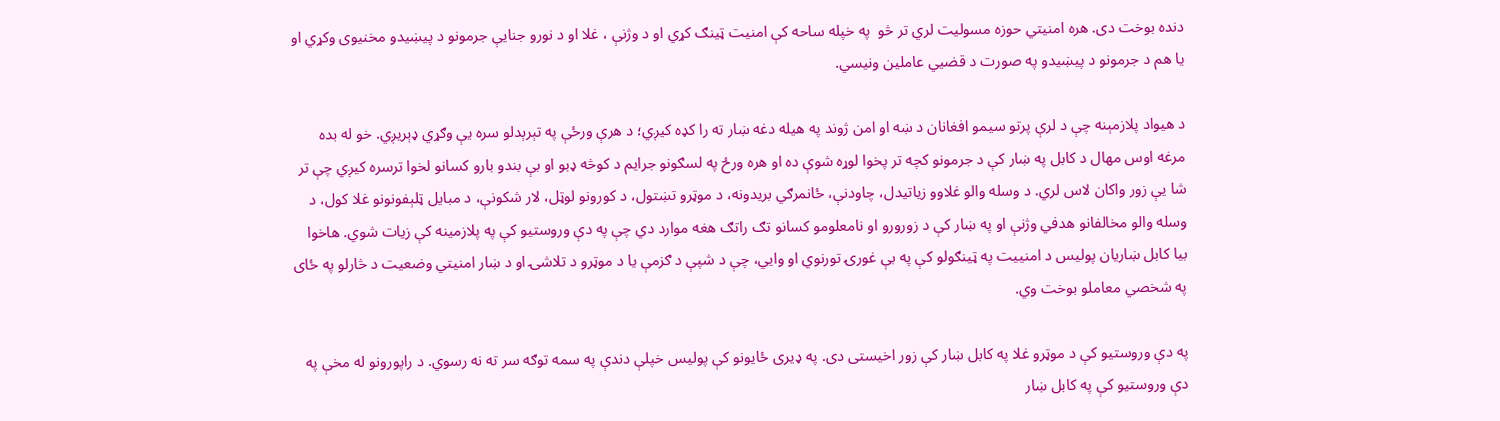دنده بوخت دی. هره امنیتي حوزه مسولیت لري تر څو  په خپله ساحه کې امنیت ټینګ کړي او د وژنې ، غلا او د نورو جنایې جرمونو د پيښیدو مخنیوی وکړي او یا هم د جرمونو د پیښیدو په صورت د قضیي عاملین ونیسي.

د هيواد پلازمېنه چې د لرې پرتو سیمو افغانان د ښه او امن ژوند په هیله دغه ښار ته را کډه کیږي؛ د هرې ورځې په تېرېدلو سره یې وګړي ډېریږي. خو له بده مرغه اوس مهال د کابل په ښار کې د جرمونو کچه تر پخوا لوړه شوې ده او هره ورځ په لسګونو جرايم د کوڅه ډبو او بې بندو بارو کسانو لخوا ترسره کیږي چې تر شا یې زور واکان لاس لري. د وسله والو غلاوو زیاتیدل، چاودنې، ځانمرګي بریدونه، د موټرو تښتول، د کورونو لوټل، لار شکونې، د مبایل ټلېفونونو غلا کول، د وسله والو مخالفانو هدفي وژنې او په ښار کې د زورورو او نامعلومو کسانو تګ راتګ هغه موارد دي چې په دې وروستيو کې په پلازمينه کې زیات شوي. هاخوا بیا کابل ښاریان پولیس د امنییت په ټینګولو کې په بې غورۍ تورنوي او وايي، چې د شپې د ګزمې یا د موټرو د تلاشۍ او د ښار امنیتي وضعیت د څارلو په ځای په شخصي معاملو بوخت وي.

په دې وروستیو کې د موټرو غلا په کابل ښار کې زور اخیستی دی. په ډیری ځايونو کې پوليس خپلې دندې په سمه توګه سر ته نه رسوي. د راپورونو له مخې په دې وروستیو کې په کابل ښار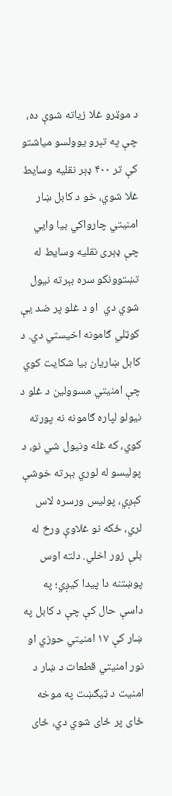د موټرو غلا زیاته شوې ده، چې په تېرو يوولسو مياشتو کې تر ۴۰۰ ډېر نقليه وسايط غلا شوي، خو د کابل ښار امنيتي چارواکي بيا وايي چې ډېری نقليه وسايط له تښتوونکو سره بېرته نيول شوي دي  او د غلو پر ضد يې کوټلي ګامونه اخيستي دي. د کابل ښاريان بيا شکايت کوي چې امنيتي مسوولين د غلو د نيولو لپاره ګامونه نه پورته کوي، که غله ونيول شي نو، د پوليسو له لوري بېرته خوشې کېږي، پوليس ورسره لاس لري، ځکه نو غلاوې ورځ له بلې زور اخلي. دلته اوس پوښتنه دا پيدا کيږي؛ په داسې حال کې چې د کابل په ښار کې ۱۷ امنیتي حوزي او نور امنیتي قطعات د ښار د امنیت د ټیګښت په موخه ځای پر ځای شوي دي، ځای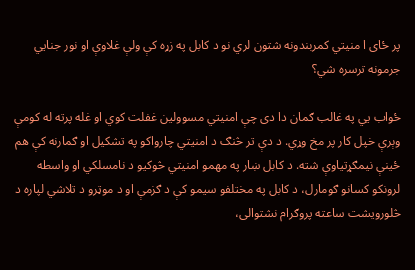پر ځای ا منيتي کمربندونه شتون لري نو د کابل په زړه کې ولې غلاوې او نور جنايي جرمونه ترسره شي؟

ځواب يي په غالب ګمان دا دی چې امنيتي مسوولين غفلت کوي او غله پرته له کومې وېرې خپل کار پر مخ وړي. د دې تر څنګ د امنيتي چارواکو په تشکيل او ګمارنه کې هم ځينې نيمګړتياوې شته. د کابل ښار په مهمو امنیتي څوکیو د نامسلکي او واسطه لرونکو کسانو ګومارل، د کابل په مختلفو سیمو کې د ګزمې او د موټرو د تلاشي لپاره د څلورویشت ساعته پروګرام نشتوالی،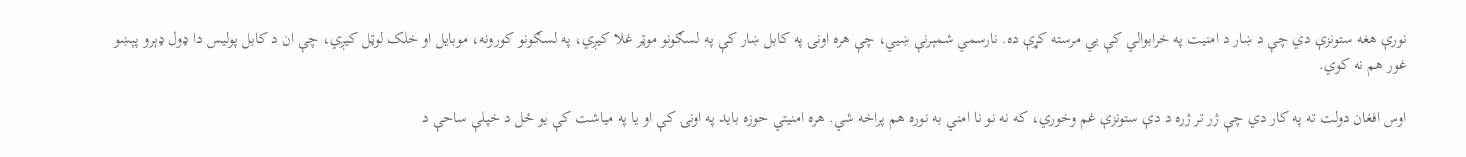نورې هغه ستونزې دي چې د ښار د امنيت په خرابوالي کې يي مرسته کړې ده. نارسمي شمېرنې ښيي، چې هره اونۍ په کابل ښار کې په لسګونو موټر غلا کیږي، په لسګونو کورونه، موبایل او خلک لوټل کیږي، چې ان د کابل پولیس دا ډول ډېرو پېښو غور هم نه کوي.

اوس افغان دولت ته په کار دي چې ژر تر ژره د دې ستونزې غم وخوري، که نه نو نا امني به نوره هم پراخه شي. هره امنیتي حوزه بايد په اونۍ کې او یا په میاشت کې یو ځل د خپلې ساحې د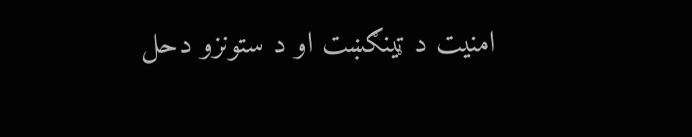امنیت د ټینګښت او د ستونزو دحل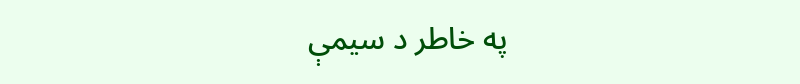په خاطر د سیمې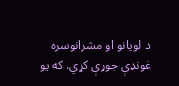د لویانو او مشرانوسره غونډې جوړې کړي. که يو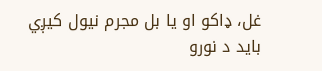غل، ډاکو او يا بل مجرم نيول کيږي بايد د نورو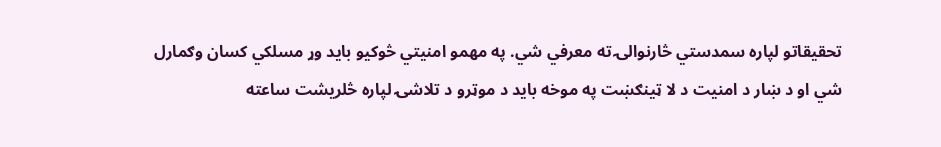تحقيقاتو لپاره سمدستي څارنوالۍ ته معرفي شي. په مهمو امنیتي څوکیو بايد وړ مسلکي کسان وګمارل شي او د ښار د امنيت د لا ټينګښت په موخه بايد د موټرو د تلاشۍ لپاره څلريشت ساعته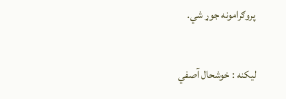پروګرامونه جوړ شي.

لیکنه : خوشحال آصفي